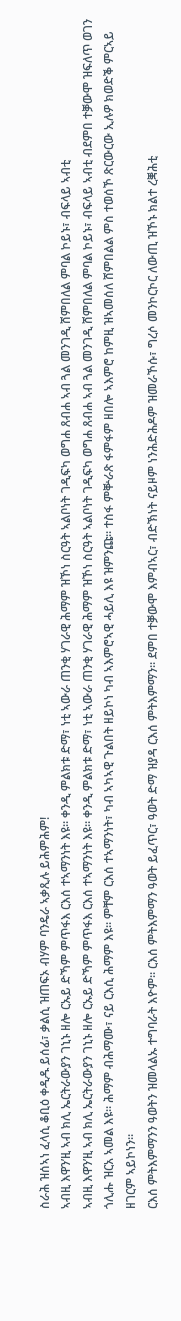ስራሕ ዝሰኣነ ፈላሲ ቆቢዕ ቀዲዱ ይሰፊ፣ ቃልሲ ዝጠፍኦ ብሃም ባንዴራ ኣቃጺሉ ይሕምሕም!
ኣብዚ እዋን’ዚ ኣብ ክሊ ኤርትራውያን ገኒኑ ዘሎ ርኡይ ድኻም ምጥፋእ ርእሰ ተኣማንነት እዩ። ቀንዲ ምልክቱ ድማ፣ ነቲ ኣውራ ጠንቂ ሃገራዊ ሕማም ዝኾነ ስርዓት ኣልቦነት ገዲፍካ ወግሐ ጸብሐ ኣብ ጓል መንገዲ ሸምበለል ምባል ኮይኑ፣ ብፍላይ ኣብቲ
ኣብዚ እዋን’ዚ ኣብ ክሊ ኤርትራውያን ገኒኑ ዘሎ ርኡይ ድኻም ምጥፋእ ርእሰ ተኣማንነት እዩ። ቀንዲ ምልክቱ ድማ፣ ነቲ ኣውራ ጠንቂ ሃገራዊ ሕማም ዝኾነ ስርዓት ኣልቦነት ገዲፍካ ወግሐ ጸብሐ ኣብ ጓል መንገዲ ሸምበለል ምባል ኮይኑ፣ ብፍላይ ኣብቲ ብደምበ ተቓውሞ ዝፍለጥ ወገን ጎሊሑ ዝርአ ኣመል እዩ። ሕማም ብሕማሙ፣ ናይ ርእሲ ሕማም እዩ። ምቸም ርእሰ ተኣማንነት፣ ካብ ኣካኣዊ ጉልበት ዘይኮነ ካብ ኣእምሮኣዊ ሓይሊ እዩ ዝምንጩ። ተስፋ ምቝራጽ ፋምፋም ዘበሎ ኣእምሮ ከምዚ ዝኣመሰለ ሸምበልል ምስ ተወሰኾ ጽርውርው ኢሉዎ ክወድቕ ምርኣይ ዘገርም ኣይኮነን።
ርእሰ ምትእምማንን ዓወትን ዝመላልኡ ተግባራት እዮም። ርእሰ ምትእምማን ዓወት ይፈጥር፣ ዓወት ድማ ዝያዳ ርእሰ ምትእምማን። ደምበ ተቓውሞ እምብኣር፣ ብድኽነት ናይዞም ነንሕድሕዶም ዝመራኾሱ፣ ግረሶ መንኮርኮር ለውጢ ዝኾኑ ክልተ ረቛሕቲ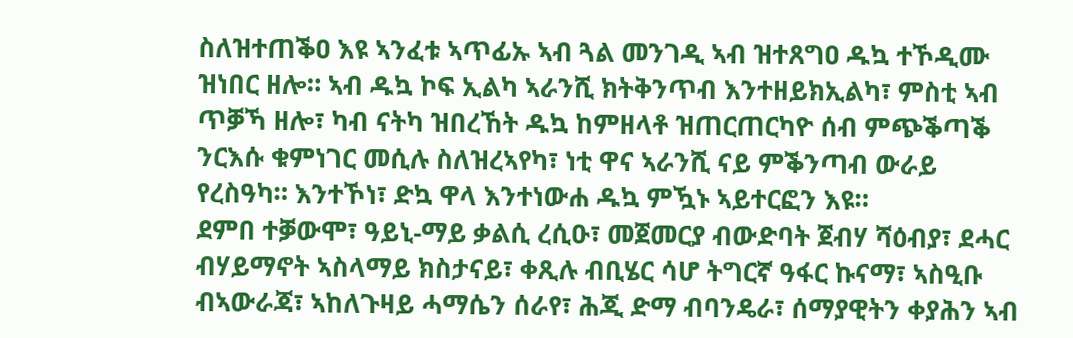ስለዝተጠቕዐ እዩ ኣንፈቱ ኣጥፊኡ ኣብ ጓል መንገዲ ኣብ ዝተጸግዐ ዱኳ ተኾዲሙ ዝነበር ዘሎ። ኣብ ዱኳ ኮፍ ኢልካ ኣራንሺ ክትቅንጥብ እንተዘይክኢልካ፣ ምስቲ ኣብ ጥቓኻ ዘሎ፣ ካብ ናትካ ዝበረኸት ዱኳ ከምዘላቶ ዝጠርጠርካዮ ሰብ ምጭቕጣቕ ንርእሱ ቁምነገር መሲሉ ስለዝረኣየካ፣ ነቲ ዋና ኣራንሺ ናይ ምቕንጣብ ውራይ የረስዓካ። እንተኾነ፣ ድኳ ዋላ እንተነውሐ ዱኳ ምዃኑ ኣይተርፎን እዩ።
ደምበ ተቓውሞ፣ ዓይኒ-ማይ ቃልሲ ረሲዑ፣ መጀመርያ ብውድባት ጀብሃ ሻዕብያ፣ ደሓር ብሃይማኖት ኣስላማይ ክስታናይ፣ ቀጺሉ ብቢሄር ሳሆ ትግርኛ ዓፋር ኩናማ፣ ኣስዒቡ ብኣውራጃ፣ ኣከለጉዛይ ሓማሴን ሰራየ፣ ሕጂ ድማ ብባንዴራ፣ ሰማያዊትን ቀያሕን ኣብ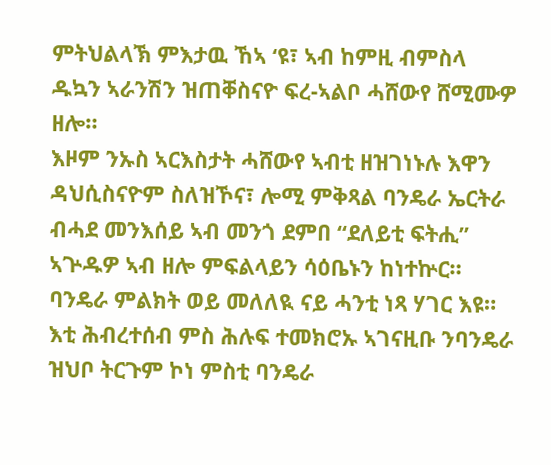ምትህልላኽ ምእታዉ ኸኣ ‘ዩ፣ ኣብ ከምዚ ብምስላ ዱኳን ኣራንሽን ዝጠቐስናዮ ፍረ-ኣልቦ ሓሸውየ ሸሚሙዎ ዘሎ።
እዞም ንኡስ ኣርእስታት ሓሸውየ ኣብቲ ዘዝገነኑሉ እዋን ዳህሲስናዮም ስለዝኾና፣ ሎሚ ምቅጻል ባንዴራ ኤርትራ ብሓደ መንእሰይ ኣብ መንጎ ደምበ “ደለይቲ ፍትሒ” ኣጕዱዎ ኣብ ዘሎ ምፍልላይን ሳዕቤኑን ከነተኵር።
ባንዴራ ምልክት ወይ መለለዪ ናይ ሓንቲ ነጻ ሃገር እዩ። እቲ ሕብረተሰብ ምስ ሕሉፍ ተመክሮኡ ኣገናዚቡ ንባንዴራ ዝህቦ ትርጉም ኮነ ምስቲ ባንዴራ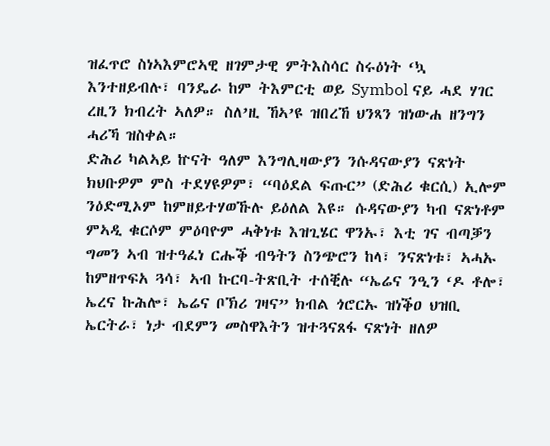ዝፈጥሮ ስነኣእምሮኣዊ ዘገምታዊ ምትእስሳር ስሩዕነት ‘ኳ እንተዘይብሉ፣ ባንዴራ ከም ትእምርቲ ወይ Symbol ናይ ሓደ ሃገር ረዚን ክብረት ኣለዎ። ስለ’ዚ ኸኣ’ዩ ዝበረኸ ህንጻን ዝነውሐ ዘንግን ሓሪኻ ዝስቀል።
ድሕሪ ካልኣይ ኵናት ዓለም እንግሊዛውያን ንሱዳናውያን ናጽነት ክህቡዎም ምስ ተደሃዩዎም፣ “ባዕደል ፍጡር” (ድሕሪ ቁርሲ) ኢሎም ንዕድሚኦም ከምዘይተሃወኹሉ ይዕለል እዩ። ሱዳናውያን ካብ ናጽነቶም ምኣዲ ቁርሶም ምዕባዮም ሓቅነቱ እዝጊሄር ዋንኡ፣ እቲ ገና ብጣቓን ግመን ኣብ ዝተዓፈነ ርሑቕ ብዓትን ስንጭሮን ከላ፣ ንናጽነቱ፣ ኣሓኡ ከምዘጥፍአ ጓሳ፣ ኣብ ኩርባ-ትጽቢት ተሰቒሉ “ኤሬና ንዒን ‘ዶ ቶሎ፣ ኤረና ኩሕሎ፣ ኤሬና ቦኽሪ ገዛና” ክብል ጎሮርኡ ዝነቕዐ ህዝቢ ኤርትራ፣ ነታ ብደምን መስዋእትን ዝተጓናጸፋ ናጽነት ዘለዎ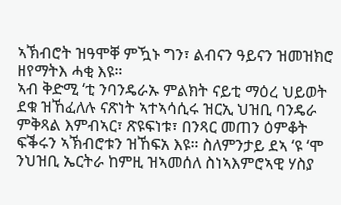ኣኽብሮት ዝዓሞቐ ምዃኑ ግን፣ ልብናን ዓይናን ዝመዝክሮ ዘየማትእ ሓቂ እዩ።
ኣብ ቅድሚ ‘ቲ ንባንዴራኡ ምልክት ናይቲ ማዕረ ህይወት ደቁ ዝኸፈለሉ ናጽነት ኣተኣሳሲሩ ዝርኢ ህዝቢ ባንዴራ ምቅጻል እምብኣር፣ ጽዩፍነቱ፣ በንጻር መጠን ዕምቆት ፍቕሩን ኣኽብሮቱን ዝኸፍአ እዩ። ስለምንታይ ደኣ ‘ዩ ‘ሞ ንህዝቢ ኤርትራ ከምዚ ዝኣመሰለ ስነኣእምሮኣዊ ሃስያ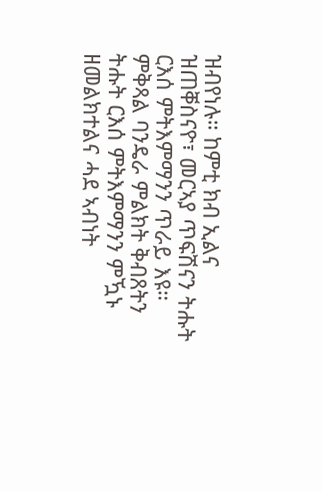ዝብየነሉ። ከምቲ ክብ ኢልና ዝጠቐስናዮ፣ መርኣያ ጥፍሽናን ትሑት ርእሰ ምትእምማንን ጥራይ እዩ።
ምቅጻል ባንዴራ ምልክት ቅብጸትን ትሑት ርእሰ ምትእምማንን ምዃኑ ዘመልክተልና ሓደ ኣብነት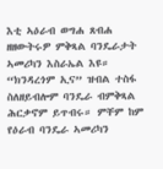እቲ ኣዕራብ ወግሐ ጸብሐ ዘዘውትሩዎ ምቅጻል ባንዴራታት ኣመሪካን እስራኤል እዩ። “ክንዳረጎም ኢና” ዝብል ተስፋ ስለዘይብሎም ባንዴራ ብምቅጻል ሕርቃኖም ይጥብሩ። ምቸም ከም የዕራብ ባንዴራ ኣመሪካን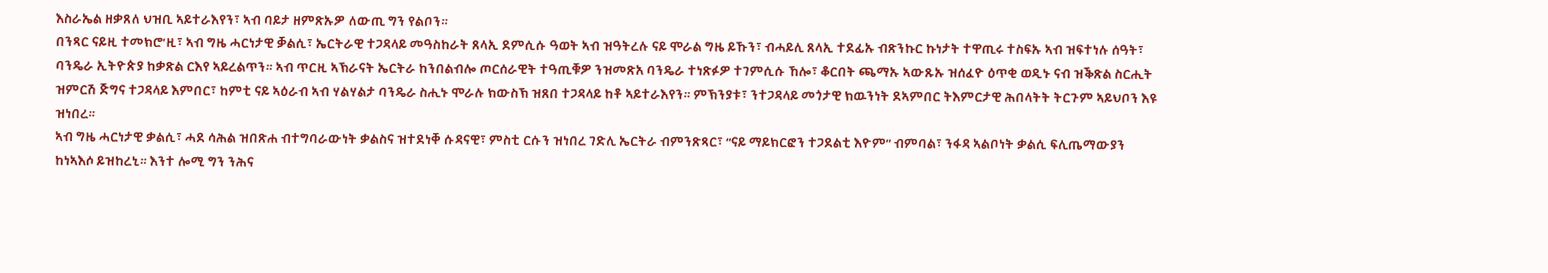እስራኤል ዘቃጸለ ህዝቢ ኣይተራእየን፣ ኣብ ባይታ ዘምጽኡዎ ለውጢ ግን የልቦን።
በንጻር ናይዚ ተመክሮ’ዚ፣ ኣብ ግዜ ሓርነታዊ ቓልሲ፣ ኤርትራዊ ተጋዳላይ መዓስከራት ጸላኢ ደምሲሱ ዓወት ኣብ ዝዓትረሉ ናይ ሞራል ግዜ ይኹን፣ ብሓይሊ ጸላኢ ተደፊኡ ብጽንኩር ኩነታት ተዋጢሩ ተስፍኡ ኣብ ዝፍተነሉ ሰዓት፣ ባንዴራ ኢትዮጵያ ከቃጽል ርእየ ኣይረልጥን። ኣብ ጥርዚ ኣኽራናት ኤርትራ ከንበልብሎ ጦርሰራዊት ተዓጢቑዎ ንዝመጽአ ባንዴራ ተነጽፉዎ ተገምሲሱ ኸሎ፣ ቆርበት ጫማኡ ኣውጹኡ ዝሰፈዮ ዕጥቂ ወዲኑ ናብ ዝቕጽል ስርሒት ዝምርሽ ጅግና ተጋዳላይ እምበር፣ ከምቲ ናይ ኣዕራብ ኣብ ሃልሃልታ ባንዴራ ስሒኑ ሞራሉ ክውስኽ ዝጸበ ተጋዳላይ ከቶ ኣይተራእየን። ምኽንያቱ፣ ንተጋዳላይ መጎታዊ ክዉንነት ደኣምበር ትእምርታዊ ሕበላትት ትርጉም ኣይህቦን እዩ ዝነበረ።
ኣብ ግዜ ሓርነታዊ ቃልሲ፣ ሓደ ሳሕል ዝበጽሐ ብተግባራውነት ቃልስና ዝተደነቐ ሱዳናዊ፣ ምስቲ ርሱን ዝነበረ ገድሊ ኤርትራ ብምንጽጻር፣ “ናይ ማይክርፎን ተጋደልቲ እዮም” ብምባል፣ ንፋዳ ኣልቦነት ቃልሲ ፍሊጤማውያን ከነኣእሶ ይዝከረኒ። እንተ ሎሚ ግን ንሕና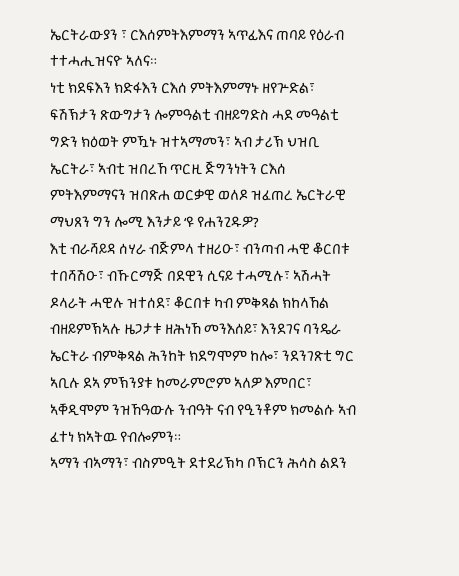ኤርትራውያን ፣ ርእሰምትእምማን ኣጥፊእና ጠባይ የዕራብ ተተሓሒዝናዮ ኣለና።
ነቲ ክደፍእን ክድፋእን ርእሰ ምትእምማኑ ዘየጕድል፣ ፍሽኽታን ጽውግታን ሎምዓልቲ ብዘይግድስ ሓደ መዓልቲ ግድን ክዕወት ምዃኑ ዝተኣማመን፣ ኣብ ታሪኽ ህዝቢ ኤርትራ፣ ኣብቲ ዝበረኸ ጥርዚ ጅግንነትን ርእሰ ምትእምማናን ዝበጽሐ ወርቃዊ ወለዶ ዝፈጠረ ኤርትራዊ ማህጸን ግን ሎሚ እንታይ ‘ዩ የሐንጊዱዎ?
እቲ ብራሻይዳ ሰሃራ ብጅምላ ተዘሪዑ፣ ብንጣብ ሓዊ ቆርበቱ ተበሻሽዑ፣ ብኹርማጅ በደዊን ሲናይ ተሓሚሉ፣ ኣሽሓት ዶላራት ሓዊሉ ዝተሰደ፣ ቆርበቱ ካብ ምቅጻል ክከላኸል ብዘይምኽኣሉ ዜጋታቱ ዘሕነኸ መንእሰይ፣ እንደገና ባንዴራ ኤርትራ ብምቅጻል ሕንከት ክደግሞም ከሎ፣ ንደንገጽቲ ግር ኣቢሉ ደኣ ምኽንያቱ ከመራምሮም ኣለዎ እምበር፣ ኣቐዲሞም ንዝኸዓውሉ ንብዓት ናብ የዒንቶም ክመልሱ ኣብ ፈተነ ክኣትዉ የብሎምን።
ኣማን ብኣማን፣ ብስምዒት ደተደሪኽካ ቦኽርን ሕሳስ ልደን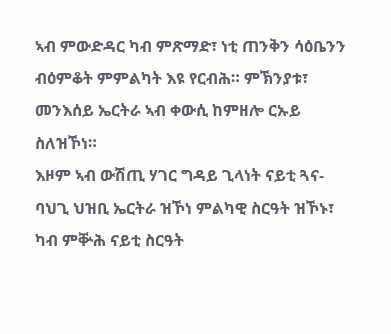ኣብ ምውድዳር ካብ ምጽማድ፣ ነቲ ጠንቅን ሳዕቤንን ብዕምቆት ምምልካት እዩ የርብሕ። ምኽንያቱ፣ መንእሰይ ኤርትራ ኣብ ቀውሲ ከምዘሎ ርኡይ ስለዝኾነ።
እዞም ኣብ ውሽጢ ሃገር ግዳይ ጊላነት ናይቲ ጓና-ባህጊ ህዝቢ ኤርትራ ዝኾነ ምልካዊ ስርዓት ዝኾኑ፣ ካብ ምቝሕ ናይቲ ስርዓት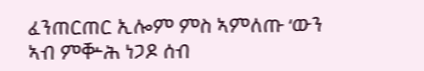ፈንጠርጠር ኢሎም ምስ ኣምለጡ ‘ውን ኣብ ምቝሕ ነጋዶ ሰብ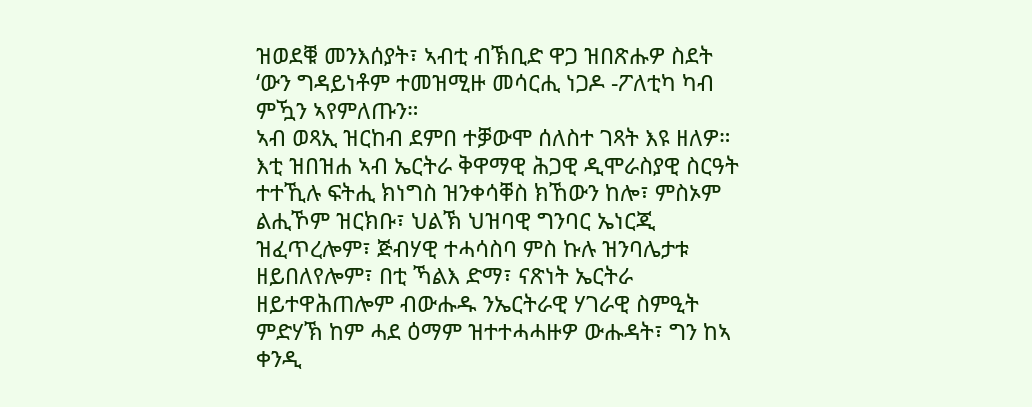ዝወደቑ መንእሰያት፣ ኣብቲ ብኽቢድ ዋጋ ዝበጽሑዎ ስደት ‘ውን ግዳይነቶም ተመዝሚዙ መሳርሒ ነጋዶ -ፖለቲካ ካብ ምዃን ኣየምለጡን።
ኣብ ወጻኢ ዝርከብ ደምበ ተቓውሞ ሰለስተ ገጻት እዩ ዘለዎ። እቲ ዝበዝሐ ኣብ ኤርትራ ቅዋማዊ ሕጋዊ ዲሞራስያዊ ስርዓት ተተኺሉ ፍትሒ ክነግስ ዝንቀሳቐስ ክኸውን ከሎ፣ ምስኦም ልሒኾም ዝርክቡ፣ ህልኽ ህዝባዊ ግንባር ኤነርጂ ዝፈጥረሎም፣ ጅብሃዊ ተሓሳስባ ምስ ኩሉ ዝንባሌታቱ ዘይበለየሎም፣ በቲ ኻልእ ድማ፣ ናጽነት ኤርትራ ዘይተዋሕጠሎም ብውሑዱ ንኤርትራዊ ሃገራዊ ስምዒት ምድሃኽ ከም ሓደ ዕማም ዝተተሓሓዙዎ ውሑዳት፣ ግን ከኣ ቀንዲ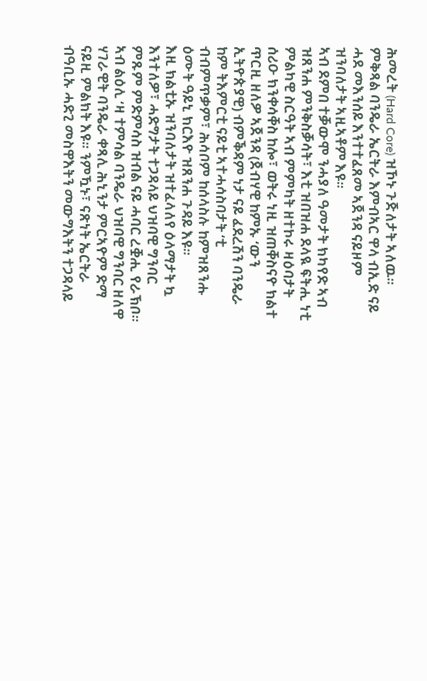ሕመረት (Hard Core) ዝኾኑ ጉጅለታት ኣለዉ። ምቅጻል ባንዴራ ኤርትራ እምብኣር ዋላ ብኢድ ናይ ሓደ መእንሰይ እንተተፈጸመ ኣጀንዳ ናይዞም ዝንባለታት ኣዚኣቶም እዩ።
ኣብ ደምበ ተቓውሞ ንሓያለ ዓመታት ክካየድ ኣብ ዝጸንሐ ምንቅስቓሳት፣ እቲ ዝበዝሐ ደላዪ ፍትሒ ነቲ ምልካዊ ስርዓት ኣብ ምምካት ዘተኮሩ ዛዕባታት ሰሪዑ ክንቀሳቐስ ከሎ፣ ወትሩ ነዚ ዝጠቐስናዮ ክልተ ጥርዚ ዘለዎ ኣጀንዳ (ጀብሃዊ ከምኡ ‘ውን ኢትዮጵያዊ) ብምቕዳም ነታ ናይ ፈደረሽን ባንዴራ ከም ትእምርቲ ናይቲ ኣተሓሳስባታት ‘ቲ ብብምጥቃም፣ ሕሳቦም ከሰላስሉ ከምዝጸንሑ ዕሙት ዓይኒ ክርእዮ ዝጸንሐ ጉዳይ እዩ።
እዚ ክልቲኡ ዝንባለታት ዝተፈላለየ ዕላማታት ኳ እንተለዎ፣ ሓድግታት ተጋዳላይ ህዝባዊ ግንባር ምጹም ምድምሳስ ዝብል ናይ ሓባር ረቛሒ የራኽቦ። ኣብ ልዕሊ ‘ዛ ተምሳል ባንዴራ ህዝባዊ ግንባር ዘለዋ ሃገራዊት ባንዴራ ቀጻሊ ሕኒንታ ምርኣዮም ድማ ናይዚ ምልክት እዩ። ንምዃኑ፣ ናጽነት ኤርትራ ብዓቢኡ ሓድጊ መስዋእትን መውግእትን ተጋዳላይ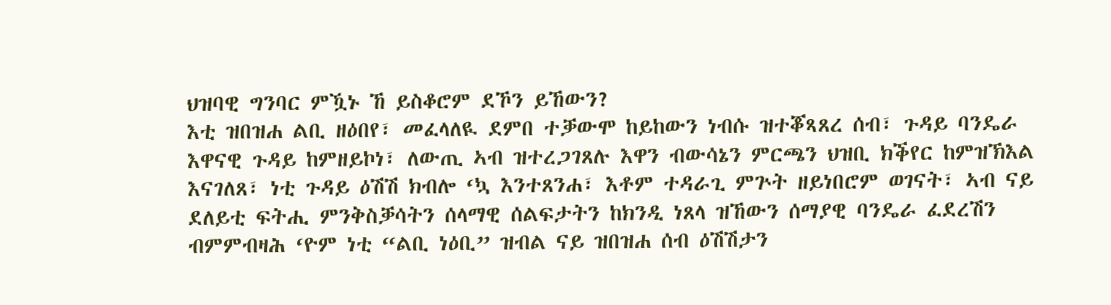ህዝባዊ ግንባር ምዃኑ ኸ ይስቆሮም ደኾን ይኸውን?
እቲ ዝበዝሐ ልቢ ዘዕበየ፣ መፈላለዪ ደምበ ተቓውሞ ከይከውን ነብሱ ዝተቖጻጸረ ሰብ፣ ጉዳይ ባንዴራ እዋናዊ ጉዳይ ከምዘይኮነ፣ ለውጢ ኣብ ዝተረጋገጸሉ እዋን ብውሳኔን ምርጫን ህዝቢ ክቕየር ከምዝኽእል እናገለጸ፣ ነቲ ጉዳይ ዕሽሽ ክብሎ ‘ኳ እንተጸንሐ፣ እቶም ተዳራጊ ምጕት ዘይነበሮም ወገናት፣ ኣብ ናይ ደለይቲ ፍትሒ ምንቅስቓሳትን ሰላማዊ ሰልፍታትን ከክንዲ ነጸላ ዝኸውን ሰማያዊ ባንዴራ ፈደረሽን ብምምብዛሕ ‘ዮም ነቲ “ልቢ ነዕቢ” ዝብል ናይ ዝበዝሐ ሰብ ዕሽሽታን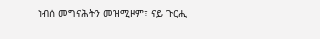ነብሰ መግናሕትን መዝሚዞም፣ ናይ ጉርሒ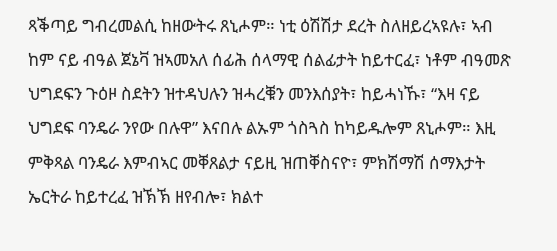ጻቕጣይ ግብረመልሲ ከዘውትሩ ጸኒሖም። ነቲ ዕሽሽታ ደረት ስለዘይረኣዩሉ፣ ኣብ ከም ናይ ብዓል ጀኔቫ ዝኣመአለ ሰፊሕ ሰላማዊ ሰልፊታት ከይተርፈ፣ ነቶም ብዓመጽ ህግደፍን ጉዕዞ ስደትን ዝተዳህሉን ዝሓረቑን መንእሰያት፣ ከይሓነኹ፣ “እዛ ናይ ህግደፍ ባንዴራ ንየው በሉዋ” እናበሉ ልኡም ጎስጓስ ከካይዱሎም ጸኒሖም። እዚ ምቅጻል ባንዴራ እምብኣር መቐጸልታ ናይዚ ዝጠቐስናዮ፣ ምክሽማሽ ሰማእታት ኤርትራ ከይተረፈ ዝኽኽ ዘየብሎ፣ ክልተ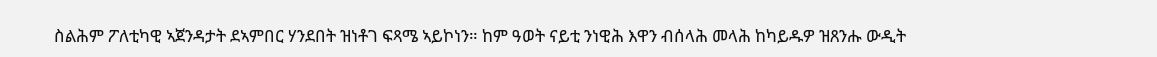ስልሕም ፖለቲካዊ ኣጀንዳታት ደኣምበር ሃንደበት ዝነቶገ ፍጻሜ ኣይኮነን። ከም ዓወት ናይቲ ንነዊሕ እዋን ብሰላሕ መላሕ ከካይዱዎ ዝጸንሑ ውዲት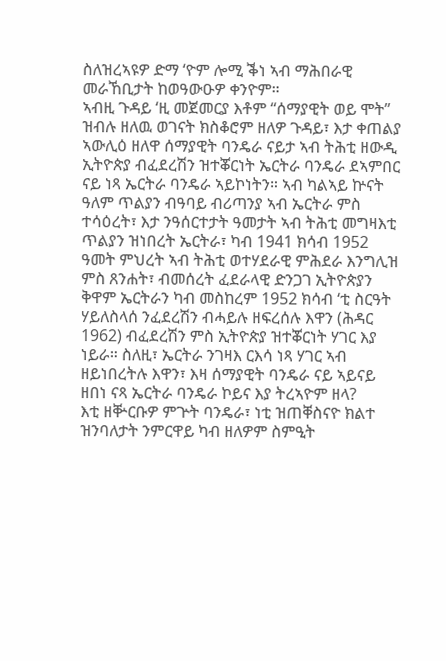ስለዝረኣዩዎ ድማ ‘ዮም ሎሚ ቕነ ኣብ ማሕበራዊ መራኸቢታት ከወዓውዑዎ ቀንዮም።
ኣብዚ ጉዳይ ‘ዚ መጀመርያ እቶም “ሰማያዊት ወይ ሞት” ዝብሉ ዘለዉ ወገናት ክስቆሮም ዘለዎ ጉዳይ፣ እታ ቀጠልያ ኣውሊዕ ዘለዋ ሰማያዊት ባንዴራ ናይታ ኣብ ትሕቲ ዘውዲ ኢትዮጵያ ብፈደረሽን ዝተቖርነት ኤርትራ ባንዴራ ደኣምበር ናይ ነጻ ኤርትራ ባንዴራ ኣይኮነትን። ኣብ ካልኣይ ኵናት ዓለም ጥልያን ብዓባይ ብሪጣንያ ኣብ ኤርትራ ምስ ተሳዕረት፣ እታ ንዓሰርተታት ዓመታት ኣብ ትሕቲ መግዛእቲ ጥልያን ዝነበረት ኤርትራ፣ ካብ 1941 ክሳብ 1952 ዓመት ምህረት ኣብ ትሕቲ ወተሃደራዊ ምሕደራ እንግሊዝ ምስ ጸንሐት፣ ብመሰረት ፈደራላዊ ድንጋገ ኢትዮጵያን ቅዋም ኤርትራን ካብ መስከረም 1952 ክሳብ ‘ቲ ስርዓት ሃይለስላሰ ንፈደረሽን ብሓይሉ ዘፍረሰሉ እዋን (ሕዳር 1962) ብፈደረሽን ምስ ኢትዮጵያ ዝተቖርነት ሃገር እያ ነይራ። ስለዚ፣ ኤርትራ ንገዛእ ርእሳ ነጻ ሃገር ኣብ ዘይነበረትሉ እዋን፣ እዛ ሰማያዊት ባንዴራ ናይ ኣይናይ ዘበነ ናጻ ኤርትራ ባንዴራ ኮይና እያ ትረኣዮም ዘላ?
እቲ ዘቝርቡዎ ምጕት ባንዴራ፣ ነቲ ዝጠቐስናዮ ክልተ ዝንባለታት ንምርዋይ ካብ ዘለዎም ስምዒት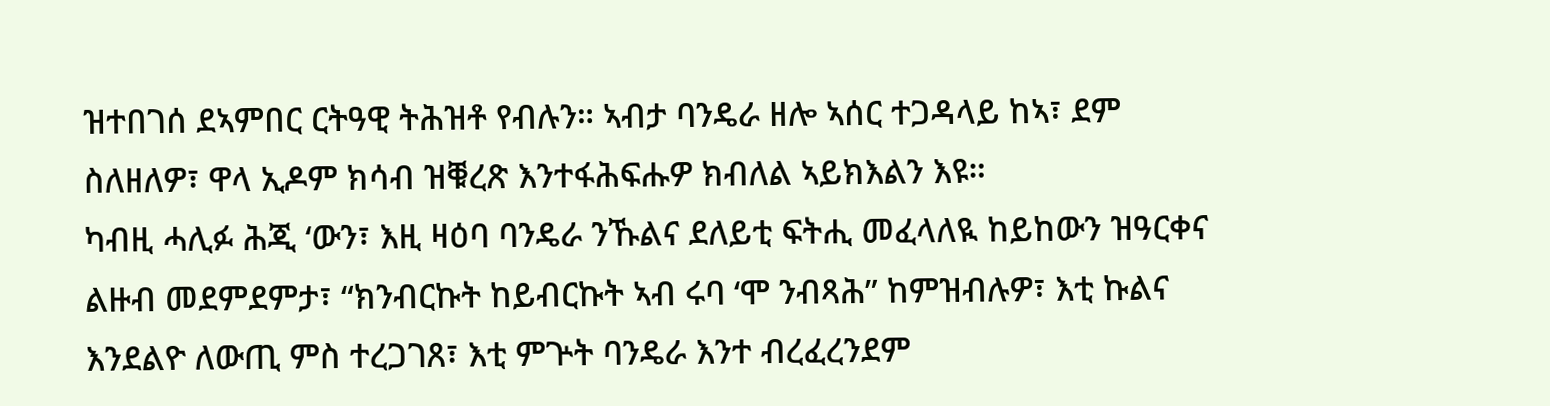ዝተበገሰ ደኣምበር ርትዓዊ ትሕዝቶ የብሉን። ኣብታ ባንዴራ ዘሎ ኣሰር ተጋዳላይ ከኣ፣ ደም ስለዘለዎ፣ ዋላ ኢዶም ክሳብ ዝቑረጽ እንተፋሕፍሑዎ ክብለል ኣይክእልን እዩ።
ካብዚ ሓሊፉ ሕጂ ‘ውን፣ እዚ ዛዕባ ባንዴራ ንኹልና ደለይቲ ፍትሒ መፈላለዪ ከይከውን ዝዓርቀና ልዙብ መደምደምታ፣ “ክንብርኩት ከይብርኩት ኣብ ሩባ ‘ሞ ንብጻሕ” ከምዝብሉዎ፣ እቲ ኩልና እንደልዮ ለውጢ ምስ ተረጋገጸ፣ እቲ ምጕት ባንዴራ እንተ ብረፈረንደም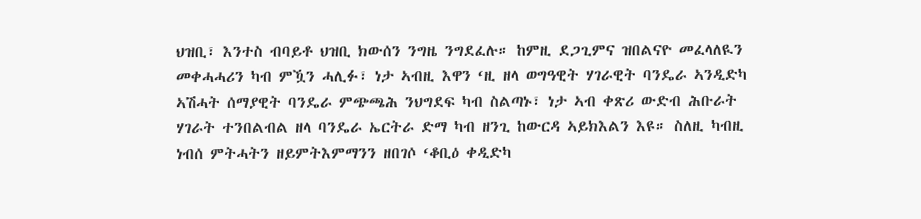ህዝቢ፣ እንተስ ብባይቶ ህዝቢ ክውሰን ንግዜ ንግደፈሉ። ከምዚ ደጋጊምና ዝበልናዮ መፈላለዪን መቀሓሓሪን ካብ ምዃን ሓሊፉ፣ ነታ ኣብዚ እዋን ‘ዚ ዘላ ወግዓዊት ሃገራዊት ባንዴራ ኣንዲድካ ኣሽሓት ሰማያዊት ባንዴራ ምጭጫሕ ንህግደፍ ካብ ስልጣኑ፣ ነታ ኣብ ቀጽሪ ውድብ ሕቡራት ሃገራት ተንበልብል ዘላ ባንዴራ ኤርትራ ድማ ካብ ዘንጊ ከውርዳ ኣይክእልን እዩ። ስለዚ ካብዚ ነብሰ ምትሓትን ዘይምትእምማንን ዘበገሶ ‘ቆቢዕ ቀዲድካ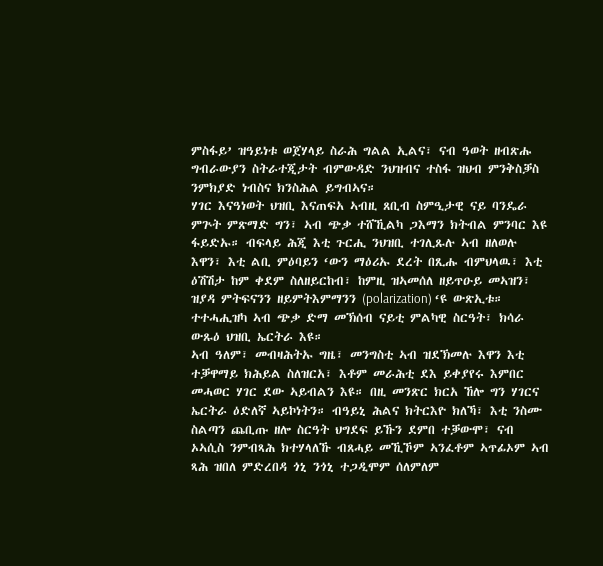ምስፋይ’ ዝዓይነቱ ወጀሃላይ ስራሕ ግልል ኢልና፣ ናብ ዓወት ዘብጽሑ ግብራውያን ስትራተጂታት ብምውዳድ ንህዝብና ተስፋ ዝህብ ምንቅስቓስ ንምክያድ ነብስና ክንስሕል ይግብኣና።
ሃገር እናዓነወት ህዝቢ እናጠፍአ ኣብዚ ጸቢብ ስምዒታዊ ናይ ባንዴራ ምጕት ምጽማድ ግን፣ ኣብ ጭቃ ተሸኺልካ ጋእማን ክትብል ምንባር እዩ ፋይድኡ። ብፍላይ ሕጂ እቲ ጉርሒ ንህዝቢ ተገሊጹሉ ኣብ ዘለወሉ እዋን፣ እቲ ልቢ ምዕባይን ‘ውን ማዕሪኡ ደረት በጺሑ ብምህላዉ፣ እቲ ዕሽሽታ ከም ቀደም ስለዘይርከብ፣ ከምዚ ዝኣመሰለ ዘይጥዑይ መኣዝን፣ ዝያዳ ምትፍናንን ዘይምትእምማንን (polarization) ‘ዩ ውጽኢቱ። ተተሓሒዝካ ኣብ ጭቃ ድማ መኽሰብ ናይቲ ምልካዊ ስርዓት፣ ክሳራ ውጹዕ ህዝቢ ኤርትራ እዩ።
ኣብ ዓለም፣ መብዛሕትኡ ግዜ፣ መንግስቲ ኣብ ዝደኽመሉ እዋን እቲ ተቓዋማይ ክሕይል ስለዝርአ፣ እቶም መራሕቲ ደእ ይቀያየሩ እምበር መሓወር ሃገር ደው ኣይብልን እዩ። በዚ መንጽር ክርአ ኸሎ ግን ሃገርና ኤርትራ ዕድለኛ ኣይኮነትን። ብዓይኒ ሕልና ክትርእዮ ክለኻ፣ እቲ ንስሙ ስልጣን ጨቢጡ ዘሎ ስርዓት ህግደፍ ይኹን ደምበ ተቓውሞ፣ ናብ ኦኣሲስ ንምብጻሕ ክተሃላለኹ ብጸሓይ መኺኾም ኣንፈቶም ኣጥፊኦም ኣብ ጻሕ ዝበለ ምድረበዳ ጎኒ ንጎኒ ተጋዲሞም ሰለምለም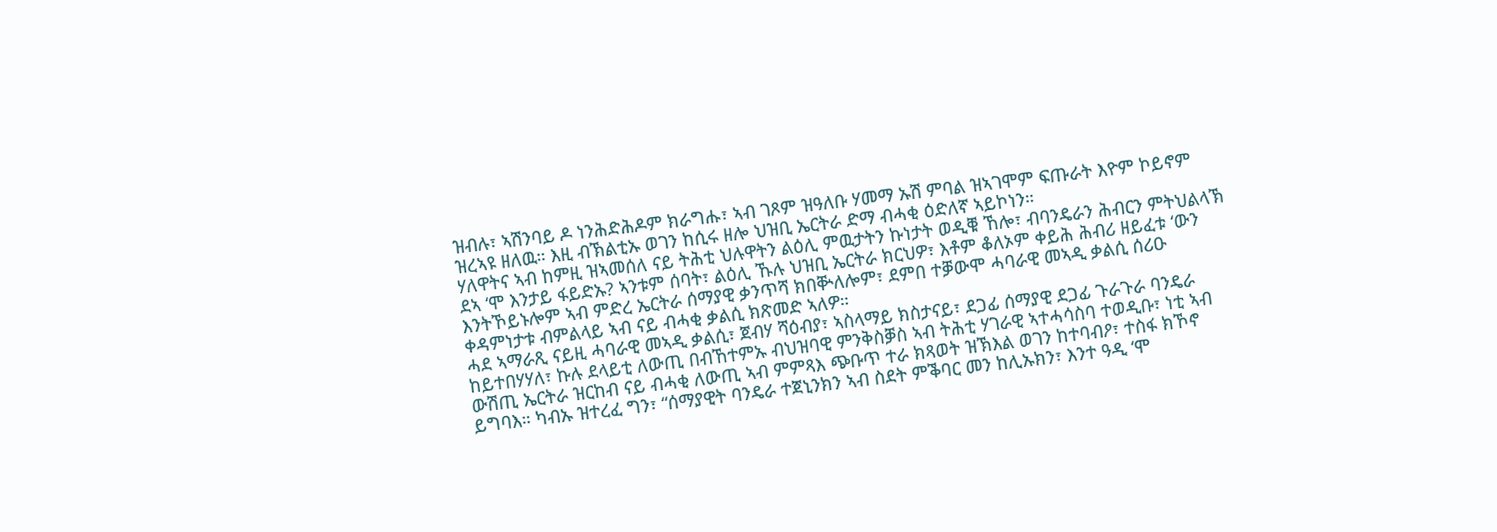ዝብሉ፣ ኣሽንባይ ዶ ነንሕድሕዶም ክራግሑ፣ ኣብ ገጾም ዝዓለቡ ሃመማ ኡሽ ምባል ዝኣገሞም ፍጡራት እዮም ኮይኖም ዝረኣዩ ዘለዉ። እዚ ብኽልቲኡ ወገን ከሲሩ ዘሎ ህዝቢ ኤርትራ ድማ ብሓቂ ዕድለኛ ኣይኮነን።
ሃለዋትና ኣብ ከምዚ ዝኣመሰለ ናይ ትሕቲ ህሉዋትን ልዕሊ ምዉታትን ኩነታት ወዲቑ ኸሎ፣ ብባንዴራን ሕብርን ምትህልላኽ ደኣ ‘ሞ እንታይ ፋይድኡ? ኣንቱም ሰባት፣ ልዕሊ ኹሉ ህዝቢ ኤርትራ ክርህዎ፣ እቶም ቆለኦም ቀይሕ ሕብሪ ዘይፈቱ ‘ውን እንትኾይኑሎም ኣብ ምድረ ኤርትራ ሰማያዊ ቃንጥሻ ክበቝለሎም፣ ደምበ ተቓውሞ ሓባራዊ መኣዲ ቃልሲ ሰሪዑ ቀዳምነታቱ ብምልላይ ኣብ ናይ ብሓቂ ቃልሲ ክጽመድ ኣለዎ።
ሓደ ኣማራጺ ናይዚ ሓባራዊ መኣዲ ቃልሲ፣ ጀብሃ ሻዕብያ፣ ኣስላማይ ክስታናይ፣ ደጋፊ ሰማያዊ ደጋፊ ጉራጉራ ባንዴራ ከይተበሃሃለ፣ ኩሉ ደላይቲ ለውጢ በብኸተምኡ ብህዝባዊ ምንቅስቓስ ኣብ ትሕቲ ሃገራዊ ኣተሓሳስባ ተወዲቡ፣ ነቲ ኣብ ውሽጢ ኤርትራ ዝርከብ ናይ ብሓቂ ለውጢ ኣብ ምምጻእ ጭቡጥ ተራ ክጻወት ዝኽእል ወገን ከተባብዖ፣ ተስፋ ክኾኖ ይግባእ። ካብኡ ዝተረፈ ግን፣ “ሰማያዊት ባንዴራ ተጀኒንክን ኣብ ስደት ምቕባር መን ከሊኡክን፣ እንተ ዓዲ ‘ሞ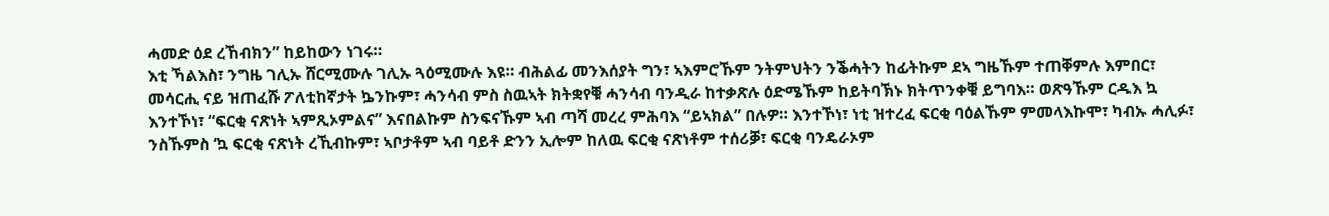ሓመድ ዕደ ረኸብክን” ከይከውን ነገሩ።
እቲ ኻልእስ፣ ንግዜ ገሊኡ ሸርሚሙሉ ገሊኡ ጓዕሚሙሉ እዩ። ብሕልፊ መንእሰያት ግን፣ ኣእምሮኹም ንትምህትን ንቕሓትን ከፊትኩም ደኣ ግዜኹም ተጠቐምሉ እምበር፣ መሳርሒ ናይ ዝጠፈሹ ፖለቲከኛታት ኴንኩም፣ ሓንሳብ ምስ ስዉኣት ክትቋየቑ ሓንሳብ ባንዲራ ከተቃጽሉ ዕድሜኹም ከይትባኽኑ ክትጥንቀቑ ይግባእ። ወጽዓኹም ርዱእ ኳ እንተኾነ፣ “ፍርቂ ናጽነት ኣምጺኦምልና” እናበልኩም ስንፍናኹም ኣብ ጣሻ መረረ ምሕባእ “ይኣክል” በሉዎ። እንተኾነ፣ ነቲ ዝተረፈ ፍርቂ ባዕልኹም ምመላእኩሞ፣ ካብኡ ሓሊፉ፣ ንስኹምስ ‘ኳ ፍርቂ ናጽነት ረኺብኩም፣ ኣቦታቶም ኣብ ባይቶ ድንን ኢሎም ከለዉ ፍርቂ ናጽነቶም ተሰሪቓ፣ ፍርቂ ባንዴራኦም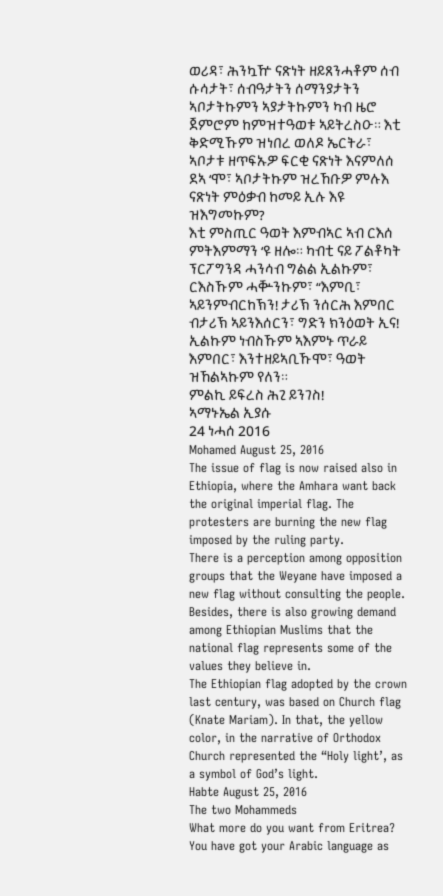ወሪዳ፣ ሕንኳዅ ናጽነት ዘይጸንሓቶም ሰብ ሱሳታት፣ ሰብዓታትን ሰማንያታትን ኣቦታትኩምን ኣያታትኩምን ካብ ዜሮ ጀምሮም ከምዝተዓወቱ ኣይትረስዑ። እቲ ቅድሚኹም ዝነበረ ወለዶ ኤርትራ፣ ኣቦታቱ ዘጥፍኡዎ ፍርቂ ናጽነት እናምለሰ ደኣ ‘ሞ፣ ኣቦታትኩም ዝረኸቡዎ ምሉእ ናጽነት ምዕቃብ ከመይ ኢሉ እዩ ዝእግመኩም?
እቲ ምስጢር ዓወት እምብኣር ኣብ ርእሰ ምትእምማን ‘ዩ ዘሎ። ካብቲ ናይ ፖልቶካት ፕርፖግንዳ ሓንሳብ ግልል ኢልኩም፣ ርእስኹም ሓቝንኩም፣ “እምቢ፣ ኣይንምብርከኽን! ታሪኽ ንሰርሕ እምበር ብታሪኽ ኣይንእሰርን፣ ግድን ክንዕወት ኢና! ኢልኩም ነብስኹም ኣእምኑ ጥራይ እምበር፣ እንተዘይኣቢኹሞ፣ ዓወት ዝኸልኣኩም የለን።
ምልኪ ይፍረስ ሕጊ ይንገስ!
ኣማኑኤል ኢያሱ
24 ነሓሰ 2016
Mohamed August 25, 2016
The issue of flag is now raised also in Ethiopia, where the Amhara want back the original imperial flag. The protesters are burning the new flag imposed by the ruling party.
There is a perception among opposition groups that the Weyane have imposed a new flag without consulting the people.
Besides, there is also growing demand among Ethiopian Muslims that the national flag represents some of the values they believe in.
The Ethiopian flag adopted by the crown last century, was based on Church flag (Knate Mariam). In that, the yellow color, in the narrative of Orthodox Church represented the “Holy light’, as a symbol of God’s light.
Habte August 25, 2016
The two Mohammeds
What more do you want from Eritrea? You have got your Arabic language as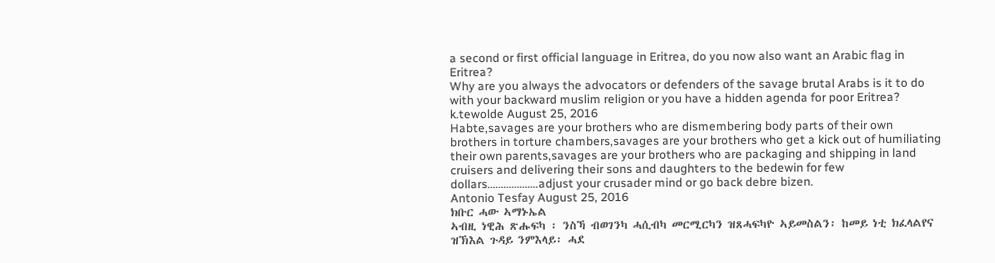a second or first official language in Eritrea, do you now also want an Arabic flag in Eritrea?
Why are you always the advocators or defenders of the savage brutal Arabs is it to do with your backward muslim religion or you have a hidden agenda for poor Eritrea?
k.tewolde August 25, 2016
Habte,savages are your brothers who are dismembering body parts of their own brothers in torture chambers,savages are your brothers who get a kick out of humiliating their own parents,savages are your brothers who are packaging and shipping in land cruisers and delivering their sons and daughters to the bedewin for few dollars……………….adjust your crusader mind or go back debre bizen.
Antonio Tesfay August 25, 2016
ክቡር ሓው ኣማኑኤል
ኣብዚ ነዊሕ ጽሑፍካ ፡ ንስኻ ብወገንካ ሓሲብካ መርሚርካን ዝጸሓፍካዮ ኣይመስልን፡ ከመይ ነቲ ክፈላልየና ዝኽእል ጉዳይ ንምእላይ፡ ሓደ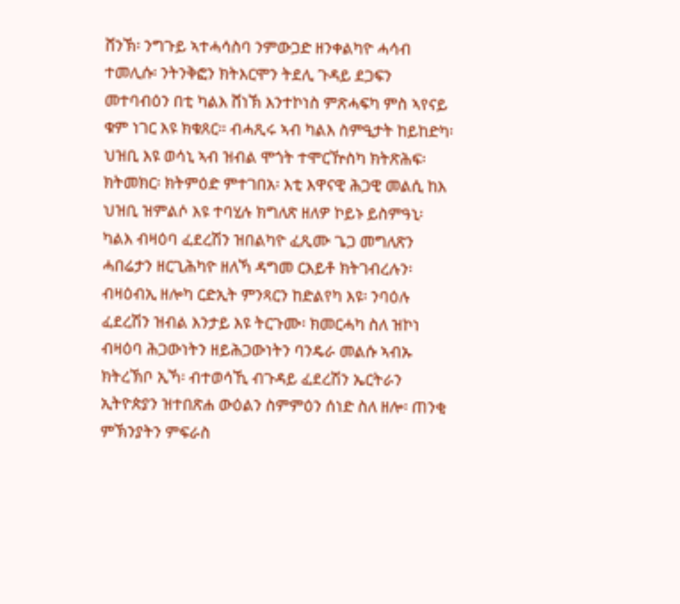ሸንኽ፡ ንግጉይ ኣተሓሳስባ ንምውጋድ ዘንቀልካዮ ሓሳብ ተመሊሱ፡ ንትንቅፎን ክትእርሞን ትደሊ ጉዳይ ደጋፍን መተባብዕን በቲ ካልእ ሸነኽ እንተኮነስ ምጽሓፍካ ምስ ኣየናይ ቁም ነገር እዩ ክቁጸር። ብሓጺሩ ኣብ ካልእ ስምዒታት ከይከድካ፡ ህዝቢ እዩ ወሳኒ ኣብ ዝብል ሞጎት ተሞርዅስካ ክትጽሕፍ፡ክትመክር፡ ክትምዕድ ምተገበአ፡ እቲ እዋናዊ ሕጋዊ መልሲ ከእ ህዝቢ ዝምልሶ እዩ ተባሂሉ ክግለጽ ዘለዎ ኮይኑ ይስምዓኒ፡ ካልእ ብዛዕባ ፈደረሽን ዝበልካዮ ፈጺሙ ጌጋ መግለጽን ሓበሬታን ዘርጊሕካዮ ዘለኻ ዳግመ ርእይቶ ክትገብረሉን፡ ብዛዕብኢ ዘሎካ ርድኢት ምንጻርን ከድልየካ እዩ፡ ንባዕሉ ፈደረሽን ዝብል እንታይ እዩ ትርጉሙ፡ ክመርሓካ ስለ ዝኮነ ብዛዕባ ሕጋውነትን ዘይሕጋውነትን ባንዴራ መልሱ ኣብኡ ክትረኽቦ ኢኻ፡ ብተወሳኺ ብጉዳይ ፈደረሽን ኤርትራን ኢትዮጵያን ዝተበጽሐ ውዕልን ስምምዕን ሰነድ ስለ ዘሎ፡ ጠንቂ ምኽንያትን ምፍራስ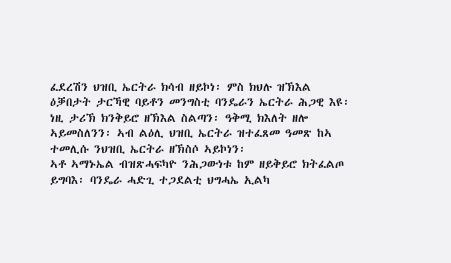ፈደረሽን ህዝቢ ኤርትራ ክሳብ ዘይኮነ፡ ምስ ክህሉ ዝኽእል ዕቓበታት ታርኻዊ ባይቶን መንግስቲ ባንዴራን ኤርትራ ሕጋዊ እዩ፡ ነዚ ታሪኽ ክንቅይሮ ዘኽእል ስልጣን፡ ዓቅሚ ክእለት ዘሎ ኣይመስለንን፡ ኣብ ልዕሊ ህዝቢ ኤርትራ ዝተፈጸመ ዓመጽ ከኣ ተመሊሱ ንህዝቢ ኤርትራ ዘኽስሶ ኣይኮነን፡
ኣቶ ኣማኑኤል ብዝጽሓፍካዮ ንሕጋውነቱ ከም ዘይቅይሮ ክትፈልጦ ይግባእ፡ ባንዴራ ሓድጊ ተጋደልቲ ህግሓኤ ኢልካ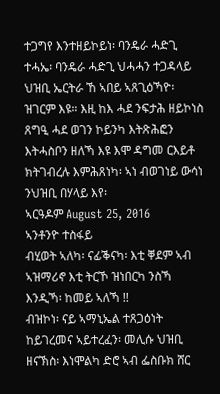ተጋግየ እንተዘይኮይነ፡ ባንዴራ ሓድጊ ተሓኤ፡ ባንዴራ ሓድጊ ህሓሓን ተጋዳላይ ህዝቢ ኤርትራ ኸ ኣበይ ኣጸጊዕኻዮ፡ ዝገርም እዩ። እዚ ከእ ሓደ ንፍታሕ ዘይኮነስ ጸግዒ ሓደ ወገን ኮይንካ እትጽሕፎን እትሓስቦን ዘለኻ እዩ እሞ ዳግመ ርእይቶ ክትገብረሉ እምሕጸነካ፡ ኣነ ብወገነይ ውሳነ ንህዝቢ በሃላይ እየ፡
ኣርዓዶም August 25, 2016
ኣንቶንዮ ተስፋይ
ብሂወት ኣለካ፡ ናፊቕናካ፡ እቲ ቐደም ኣብ ኣዝማሪኖ እቲ ትርኾ ዝነበርካ ንስኻ እንዲኻ፡ ከመይ ኣለኻ !!
ብዝኮነ፡ ናይ ኣማኒኤል ተጸጋዕነት ከይገረመና ኣይተረፈን፡ መሊሱ ህዝቢ ዘናኽስ፡ እነሞልካ ድሮ ኣብ ፌስቡክ ሸር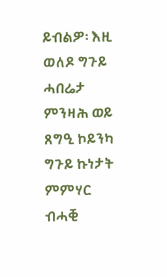ይብልዎ፡ እዚ ወለዶ ግጉይ ሓበሬታ ምንዛሕ ወይ ጸግዒ ኮይንካ ግጉይ ኩነታት ምምሃር ብሓቒ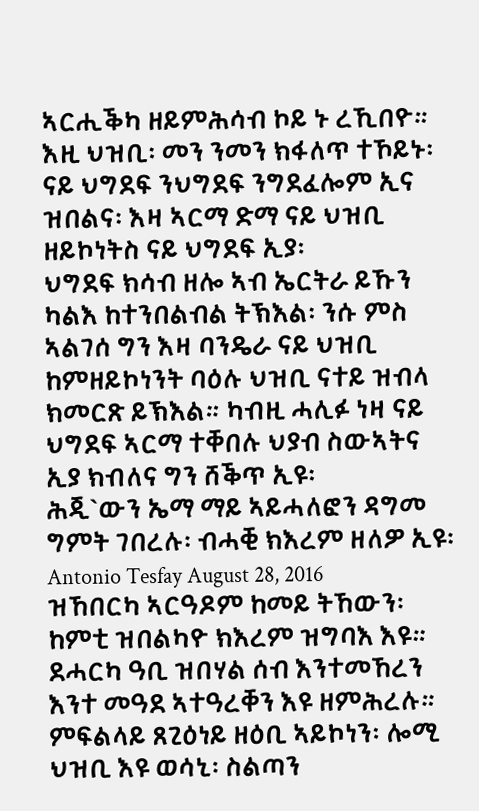ኣርሒቕካ ዘይምሕሳብ ኮይ ኑ ረኺበዮ።
እዚ ህዝቢ፡ መን ንመን ክፋለጥ ተኾይኑ፡ ናይ ህግደፍ ንህግደፍ ንግደፈሎም ኢና ዝበልና፡ እዛ ኣርማ ድማ ናይ ህዝቢ ዘይኮነትስ ናይ ህግደፍ ኢያ፡
ህግደፍ ክሳብ ዘሎ ኣብ ኤርትራ ይኹን ካልእ ከተንበልብል ትኽእል፡ ንሱ ምስ ኣልገሰ ግን እዛ ባንዴራ ናይ ህዝቢ ከምዘይኮነንት ባዕሉ ህዝቢ ናተይ ዝብላ ክመርጽ ይኽእል። ካብዚ ሓሊፉ ነዛ ናይ ህግደፍ ኣርማ ተቐበሉ ህያብ ስውኣትና ኢያ ክብለና ግን ሸቕጥ ኢዩ፡
ሕጂ`ውን ኤማ ማይ ኣይሓለፎን ዳግመ ግምት ገበረሉ፡ ብሓቒ ክእረም ዘለዎ ኢዩ፡
Antonio Tesfay August 28, 2016
ዝኸበርካ ኣርዓዶም ከመይ ትኸውን፡ ከምቲ ዝበልካዮ ክእረም ዝግባእ እዩ። ደሓርካ ዓቢ ዝበሃል ሰብ እንተመኸረን እንተ መዓደ ኣተዓረቐን እዩ ዘምሕረሉ። ምፍልላይ ጸጊዕነይ ዘዕቢ ኣይኮነን፡ ሎሚ ህዝቢ እዩ ወሳኒ፡ ስልጣን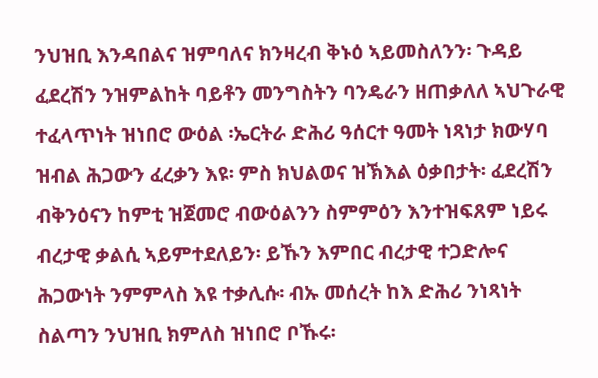ንህዝቢ እንዳበልና ዝምባለና ክንዛረብ ቅኑዕ ኣይመስለንን፡ ጉዳይ ፈደረሽን ንዝምልከት ባይቶን መንግስትን ባንዴራን ዘጠቃለለ ኣህጉራዊ ተፈላጥነት ዝነበሮ ውዕል ፡ኤርትራ ድሕሪ ዓሰርተ ዓመት ነጻነታ ክውሃባ ዝብል ሕጋውን ፈረቃን እዩ፡ ምስ ክህልወና ዝኽእል ዕቃበታት፡ ፈደረሽን ብቅንዕናን ከምቲ ዝጀመሮ ብውዕልንን ስምምዕን እንተዝፍጸም ነይሩ ብረታዊ ቃልሲ ኣይምተደለይን፡ ይኹን እምበር ብረታዊ ተጋድሎና ሕጋውነት ንምምላስ እዩ ተቃሊሱ፡ ብኡ መሰረት ከእ ድሕሪ ንነጻነት ስልጣን ንህዝቢ ክምለስ ዝነበሮ ቦኹሩ፡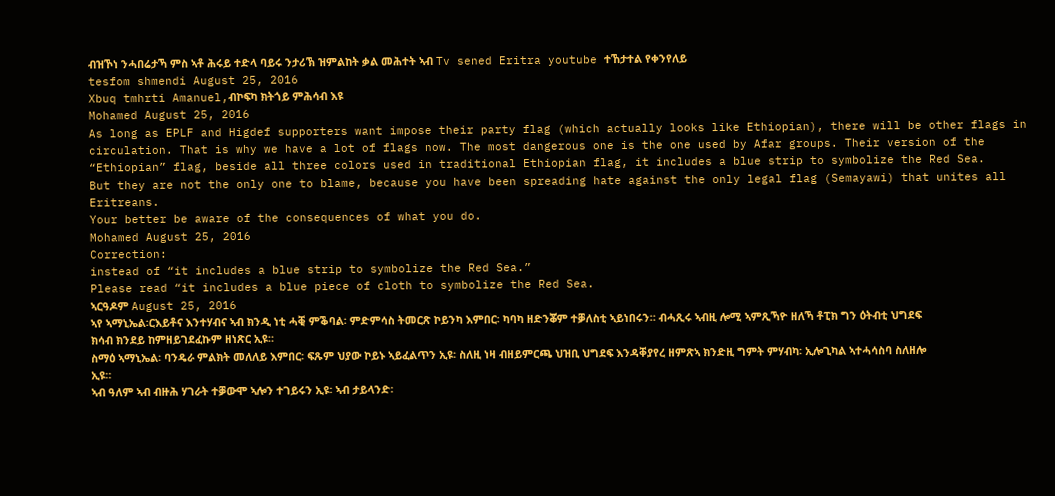ብዝኾነ ንሓበሬታኻ ምስ ኣቶ ሕሩይ ተድላ ባይሩ ንታሪኽ ዝምልከት ቃል መሕተት ኣብ Tv sened Eritra youtube ተኸታተል የቀንየለይ
tesfom shmendi August 25, 2016
Xbuq tmhrti Amanuel,ብኮፍካ ክትጎይ ምሕሳብ እዩ
Mohamed August 25, 2016
As long as EPLF and Higdef supporters want impose their party flag (which actually looks like Ethiopian), there will be other flags in circulation. That is why we have a lot of flags now. The most dangerous one is the one used by Afar groups. Their version of the “Ethiopian” flag, beside all three colors used in traditional Ethiopian flag, it includes a blue strip to symbolize the Red Sea.
But they are not the only one to blame, because you have been spreading hate against the only legal flag (Semayawi) that unites all Eritreans.
Your better be aware of the consequences of what you do.
Mohamed August 25, 2016
Correction:
instead of “it includes a blue strip to symbolize the Red Sea.”
Please read “it includes a blue piece of cloth to symbolize the Red Sea.
ኣርዓዶም August 25, 2016
ኣየ ኣማኒኤል፡ርእይቶና እንተሃብና ኣብ ክንዲ ነቲ ሓቒ ምቕባል፡ ምድምሳስ ትመርጽ ኮይንካ እምበር፡ ካባካ ዘድንቖም ተቓለስቲ ኣይነበሩን። ብሓጺሩ ኣብዚ ሎሚ ኣምጺኻዮ ዘለኻ ቶፒክ ግን ዕትብቲ ህግደፍ ክሳብ ክንደይ ከምዘይገደፈኩም ዘነጽር ኢዩ።
ስማዕ ኣማኒኤል፡ ባንዴራ ምልክት መለለይ እምበር፡ ፍጹም ህያው ኮይኑ ኣይፈልጥን ኢዩ፡ ስለዚ ነዛ ብዘይምርጫ ህዝቢ ህግደፍ እንዳቐያየረ ዘምጽኣ ክንድዚ ግምት ምሃብካ፡ ኢሎጊካል ኣተሓሳስባ ስለዘሎ ኢዩ።
ኣብ ዓለም ኣብ ብዙሕ ሃገራት ተቓውሞ ኣሎን ተገይሩን ኢዩ፡ ኣብ ታይላንድ፡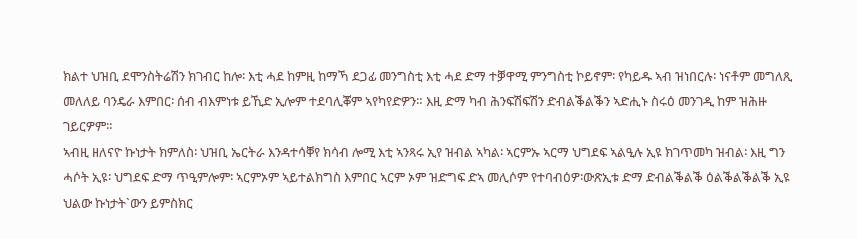ክልተ ህዝቢ ደሞንስትሬሽን ክገብር ከሎ፡ እቲ ሓደ ከምዚ ከማኻ ደጋፊ መንግስቲ እቲ ሓደ ድማ ተቓዋሚ ምንግስቲ ኮይኖም፡ የካይዱ ኣብ ዝነበርሉ፡ ነናቶም መግለጺ መለለይ ባንዴራ እምበር፡ ሰብ ብእምነቱ ይኺድ ኢሎም ተደባሊቖም ኣየካየድዎን። እዚ ድማ ካብ ሕንፍሽፍሽን ድብልቕልቕን ኣድሒኑ ስሩዕ መንገዲ ከም ዝሕዙ ገይርዎም።
ኣብዚ ዘለናዮ ኩነታት ክምለስ፡ ህዝቢ ኤርትራ እንዳተሳቐየ ክሳብ ሎሚ እቲ ኣንጻሩ ኢየ ዝብል ኣካል፡ ኣርምኡ ኣርማ ህግደፍ ኣልዒሉ ኢዩ ክገጥመካ ዝብል፡ እዚ ግን ሓሶት ኢዩ፡ ህግደፍ ድማ ጥዒምሎም፡ ኣርምኦም ኣይተልክግስ እምበር ኣርም ኦም ዝድግፍ ድኣ መሊሶም የተባብዕዎ፡ውጽኢቱ ድማ ድብልቕልቕ ዕልቕልቕልቕ ኢዩ ህልው ኩነታት`ውን ይምስክር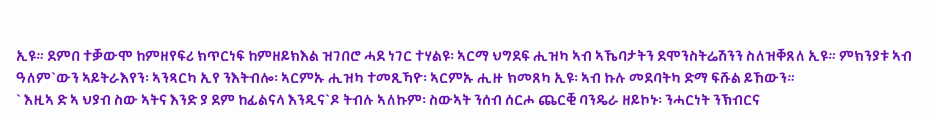ኢዩ። ደምበ ተቓውሞ ከምዘየፍሪ ክጥርነፍ ከምዘይክእል ዝገበሮ ሓደ ነገር ተሃልዩ፡ ኣርማ ህግደፍ ሒዝካ ኣብ ኣኼባታትን ደሞንስትሬሽንን ስለዝቐጸለ ኢዩ። ምክንያቱ ኣብ ዓለም`ውን ኣይትራእየን፡ ኣንጻርካ ኢየ ንእትብሎ፡ ኣርምኡ ሒዝካ ተመጺኻዮ፡ ኣርምኡ ሒዙ ክመጸካ ኢዩ፡ ኣብ ኩሉ መደባትካ ድማ ፍሹል ይኸውን።
` እዚኣ ድ ኣ ህያብ ስው ኣትና እንድ ያ ደም ከፊልናላ እንዲና`ዶ ትብሉ ኣለኩም፡ ስውኣት ንሰብ ሰርሖ ጨርቒ ባንዴራ ዘይኮኑ፡ ንሓርነት ንኽብርና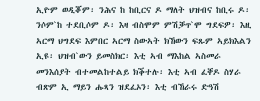ኢዮም ወዲቖም፡ ንሕና ከ ከቢርና ዶ ማለት ህዝብና ከቢሩ ዶ፡ ንሶም`ከ ተደቢሶም ዶ፡ እዛ ብስሞም ምሽቓጥ`ሞ ግደፍዎ፡ እዚ ኣርማ ህግደፍ እምበር ኣርማ ስውኣት ክኸውን ፍጹም ኣይክእልን ኢዩ፡ ህዝብ`ውን ይመስክር፡ እቲ ኣብ ማእከል ኣስመራ መንእሰያት ብተመልከተልይ ክቕተሉ፡ እቲ ኣብ ፈቐዶ ስሃራ ብጽም ኢ ማይን ሑጻን ዝደፈኦን፡ እቲ ብኸራሩ ድዓሽ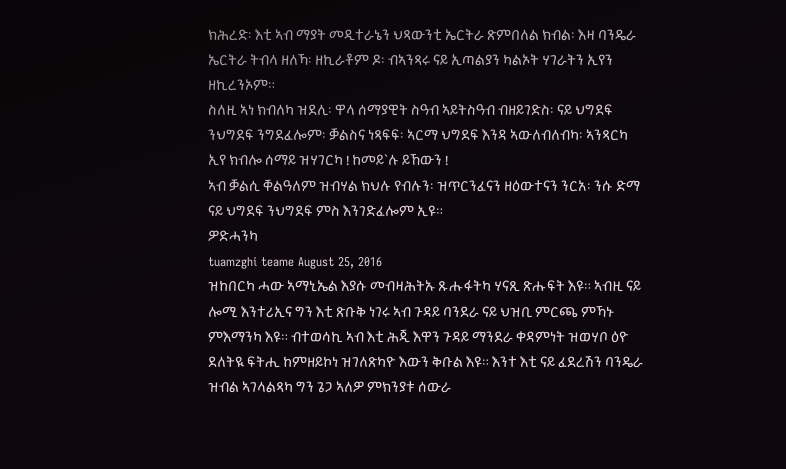ክሕረድ፡ እቲ ኣብ ማያት መዲተራኔን ህጻውንቲ ኤርትራ ጽምበለል ክብል፡ እዛ ባንዴራ ኤርትራ ትብላ ዘለኻ፡ ዘኪራቶም ዶ፡ ብኣንጻሩ ናይ ኢጣልያን ካልኦት ሃገራትን ኢየን ዘኪረንኦም።
ስለዚ ኣነ ክብለካ ዝደሊ፡ ዋላ ሰማያዊት ስዓብ ኣይትስዓብ ብዘይገድስ፡ ናይ ህግደፍ ንህግደፍ ንግደፈሎም፡ ቓልስና ነጻፍፍ፡ ኣርማ ህግደፍ እንዳ ኣውለብለብካ፡ ኣንጻርካ ኢየ ክብሎ ሰማይ ዝሃገርካ ! ከመይ`ሉ ይኸውን !
ኣብ ቓልሲ ቐልዓለም ዝብሃል ክህሉ የብሉን፡ ዝጥርንፈናን ዘዕውተናን ንርአ፡ ንሱ ድማ ናይ ህግደፍ ንህግደፍ ምስ እንገድፈሎም ኢዩ።
ዎድሓንካ
tuamzghi teame August 25, 2016
ዝከበርካ ሓው ኣማኒኤል እያሱ መብዛሕትኡ ጹሑፋትካ ሃናጺ ጽሑፍት እዩ። ኣብዚ ናይ ሎሚ እንተሪኢና ግን እቲ ጽቡቅ ነገሩ ኣብ ጉዳይ ባንደራ ናይ ህዝቢ ምርጫ ምኻኑ ምእማንካ እዩ። ብተወሳኪ ኣብ እቲ ሕጂ እዋን ጉዳይ ማንደራ ቀዳምነት ዝወሃቦ ዕዮ ደለትዪ ፍትሒ ከምዘይኮነ ዝገለጽካዮ እውን ቅቡል እዩ። እንተ እቲ ናይ ፈደረሽን ባንዴራ ዝብል ኣገላልጻካ ግን ጌጋ ኣለዎ ምክንያቱ ሰውራ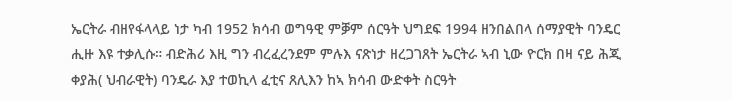ኤርትራ ብዘየፋላላይ ነታ ካብ 1952 ክሳብ ወግዓዊ ምቓም ሰርዓት ህግደፍ 1994 ዘንበልበላ ሰማያዊት ባንዴር ሒዙ እዩ ተቃሊሱ። ብድሕሪ እዚ ግን ብረፈረንደም ምሉእ ናጽነታ ዘረጋገጸት ኤርትራ ኣብ ኒው ዮርክ በዛ ናይ ሕጂ ቀያሕ( ህብራዊት) ባንዴራ እያ ተወኪላ ፈቲና ጸሊእን ከኣ ክሳብ ውድቀት ስርዓት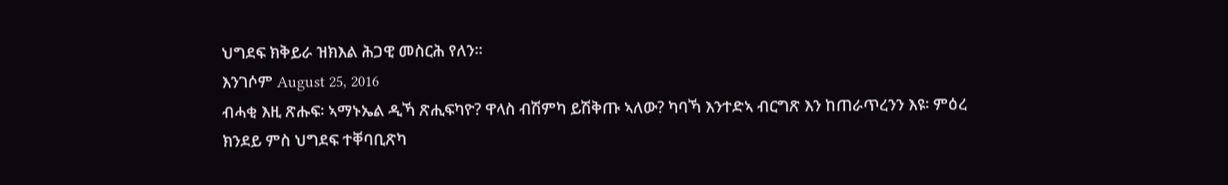ህግደፍ ክቅይራ ዝክእል ሕጋዊ መስርሕ የለን።
እንገሶም August 25, 2016
ብሓቂ እዚ ጽሑፍ፡ ኣማኑኤል ዲኻ ጽሒፍካዮ? ዋላስ ብሽምካ ይሽቅጡ ኣለው? ካባኻ እንተድኣ ብርግጽ እን ከጠራጥረንን እዩ፡ ምዕረ ክንደይ ምስ ህግደፍ ተቐባቢጽካ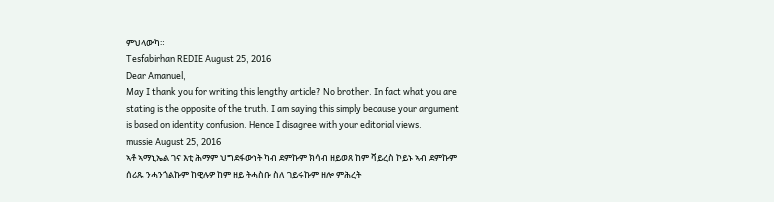ምህላውካ።
Tesfabirhan REDIE August 25, 2016
Dear Amanuel,
May I thank you for writing this lengthy article? No brother. In fact what you are stating is the opposite of the truth. I am saying this simply because your argument is based on identity confusion. Hence I disagree with your editorial views.
mussie August 25, 2016
ኣቶ ኣማኒኤል ገና እቲ ሕማም ህግደፋውነት ካብ ደምኩም ክሳብ ዘይወጸ ከም ቫይረስ ኮይኑ ኣብ ደምኩም ሰሪጹ ንሓንጎልኩም ከዊሉዎ ከም ዘይ ትሓስቡ ስለ ገይሩኩም ዘሎ ምሕረት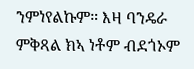ንምነየልኩም። እዛ ባንዴራ ምቅጻል ክኣ ነቶም ብደጎኦም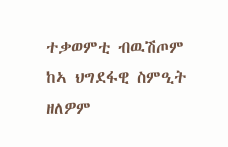ተቃወምቲ ብዉሽጦም ከኣ ህግደፋዊ ስምዒት ዘለዎም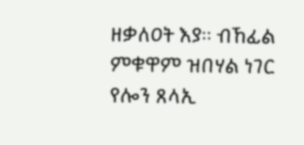ዘቃለዐት እያ። ብኸፊል ምቁዋም ዝበሃል ነገር የሎን ጸላኢ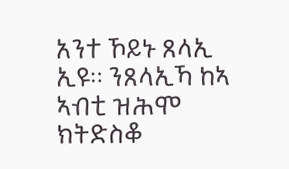አንተ ኾይኑ ጸላኢ ኢዩ። ንጸላኢኻ ከኣ ኣብቲ ዝሕሞ ክትድስቆ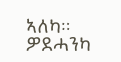ኣለካ።
ዎደሓንካ